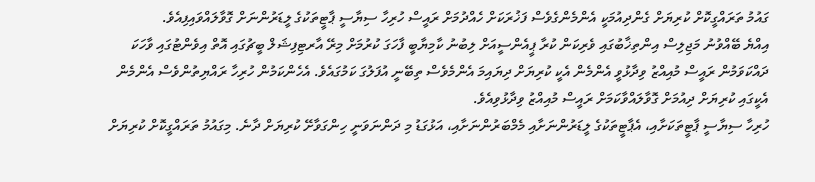ގައުމު ތަރައްގީކޮށް ކުރިޔަށް ގެންދިއުމަކީ އެންމެންގެވެސް ފަޚުރަކަށް ހެއްދުމަށް ރައީސް ހުރިހާ ސިޔާސީ ޕާޓީތަކުގެ ލީޑަރުންނަށް ގޮވާލައްވައިފިއެވެ.
އިއްޔެ ބޭއްވުނު މަޖިލިސް އިންތިޚާބުގައި ވެރިކަން ކުރާ ޕީއެންސީއަށް ލިބުނު ކާމިޔާބީ ފާހަގަ ކުރުމަށް މިރޭ އާރޓިފިޝަލް ބީޗުގައި އޮތް އިވެންޓުގައި ވާހަކަ ދައްކަވަމުން ރައީސް މުއިއްޒު ވިދާޅުވީ އެންމެން އެކީ ކުރިޔަށް ދިޔައިމަ އެންމެވެސް ތިބޭނީ އުފަލުގަ ކަމުގައެވެ. އެހެންކަމުން ހުރިހާ ރައްޔިތުންވެސް އެންމެން އެކީގައި ކުރިޔަށް ދިއުމަށް ގޮވާލައްވާކަމަށް ރައީސް މުއިއްޒު ވިދާޅުވިއެވެ.
ހުރިހާ ސިޔާސީ ޕާޓީތަކަށާއި، އެޕާޓީތަކުގެ ލީޑަރުންނަށާއި މެމްބަރުންނަށާއި، އަޅުގަޑު މި ދަންނަވަނީ ހިންގަވާށޭ ކުރިޔަށް ދާނެ. މިގައުމު ތަރައްގީކޮށް ކުރިޔަށް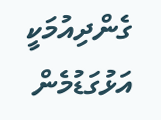ގެންދިއުމަކީ އަޅުގަޑުމެން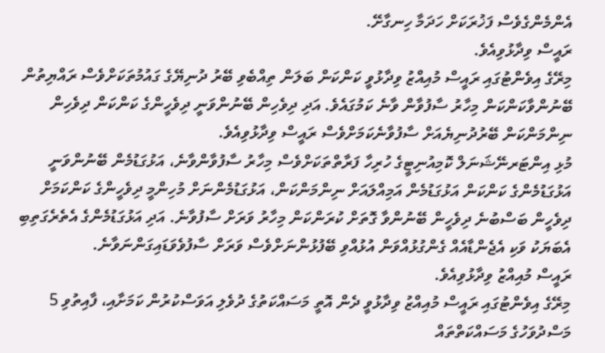އެންމެންގެވެސް ފަޚުރަކަށް ހަދަމާ ހިނގާށޭ.
ރައީސް ވިދާޅުވިއެވެ.
މިރޭގެ އިވެންޓުގައި ރައީސް މުއިއްޒު ވިދާޅުވީ ކަންކަން ބަލަން ތިއްބެވި ބޭރު ދުނިޔޭގެ ގައުމުތަކަށްވެސް ރައްޔިތުން ބޭނުންވާކަންކަން މިހާރު ސާފުވާން ވާނެ ކަމުގައެވެ. އަދި ދިވެހިން ބޭނުންވަނީ ދިވެހީންގެ ކަންކަން ދިވެހިން ނިންމަންކަން ބޭރުދުނިޔެއަށް ސާފުވާނެކަމަށްވެސް ރައީސް ވިދާޅުވިއެވެ.
މުޅި އިންޓަރނޭޝަނަލް ކޮމިއުނިޓީގެ ހުރިހާ ފަރާތްތަކަށްވެސް މިހާރު ސާފުވާންވާނެ، އަޅުގަޑުމެން ބޭނުންވަނީ އަޅުގަޑުމެންގެ ކަންކަން އަޅުގަޑުމެން އަމިއްލައަށް ނިންމަންކަން، އަޅުގަޑުމެންނަށް މުހިންމީ ދިވެހީންގެ ކަންކަމަށް ދިވެހީން ބަސްބުނެ ދިވެހީން ބޭނުންވާ ގޮތަށް ކުރަންކަން މިހާރު ވަރަށް ސާފުވާނެ. އަދި އަޅުގަޑުމެންގެ އެތެރެގަތިބި އެބަޔަކު ވަކި އެޖެންޑާއެއް ގެންގުޅުއްވަން އުޅުއްވި ބޭފުޅުންނަށްވެސް ވަރަށް ސާފުވެވަޑައިގަންނަވާނެ.
ރައީސް މުއިއްޒު ވިދާޅުވިއެވެ.
މިރޭގެ އިވެންޓުގައި ރައީސް މުއިއްޒު ވިދާޅުވީ ދެން އޮތީ މަސައްކަތުގެ ދުވެލި އަވަސްކުރުން ކަމަށާއި، ފާއިތުވި 5 މަސްދުވަހުގެ މަސައްކަތްތައް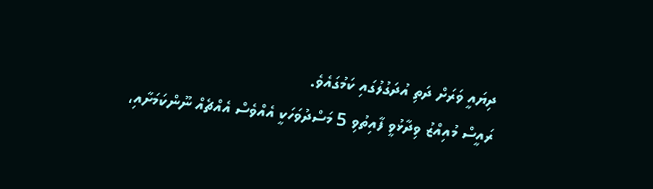ދިޔައީ ވަރަށް ދަތި އުދަގުލުގައި ކަމުގައެވެ.
ރައީސް މުއިއްޒު ވިދާޅުވީ ފާއިތުވި 5 މަސްދުވަހަކީ އެއްވެސް އެއްޗެއް ނޫންކަމަށާއި،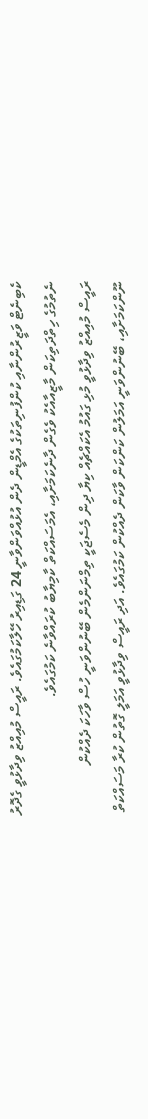ކެބިނެޓް ވަޒީރުންނާއި ކުންފުނިތަކުގެ އެމްޑީން ދެން އުޅުއްވަންވާނީ 24 ގަޑިއިރު ހޭލާކަމުގައެވެ. ރައީސް މުއިއްޒު ވިދާޅުވީ ގެދޮރު ނެތުމުގެ ހިތްދަތިކަން މާޒީއާއެކު ވެގެން ދާނެކަމަށާއި، އެމަސައްކަތް ކާމިޔާބު ކުރައްވާނެ ކަމުގައެވެ.
ރައީސް މުއިއްޒު ވިދާޅުވީ މުޅި ގައުމު އެކައްޗެއް ކިޔާ ދިން މެސެޖަކީ ތިމްނަންމެން ބޭނުންވަނީ ހުސް ވާހަކަ ދެއްކުން ނޫންކަމަށާއި، ބޭނުންވަނީ އަމަލުން ކަންކަން ވާކަން ދެއްކުން ކަމުގައެވެ. އަދި ރައީސް ވިދާޅުވީ އަމަލީ ގޮތުން ކުރާ މަސައްކަތް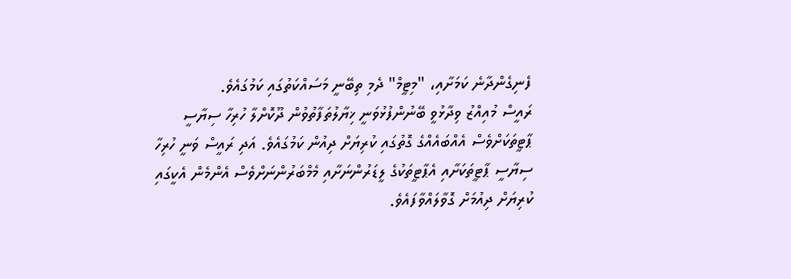ފެނިގެންދާނެ ކަމަށާއި، "މިޓީމް" ދެމި ތިބޭނީ މަސައްކަތުގައި ކަމުގައެވެ.
ރައީސް މުއިއްޒު ވިދާޅުވީ ބޭނުންފުޅުވަނީ ޚިޔާލުތަފާތުވުން ދޫކޮށްލާ ހުރިހާ ސިޔާސީ ޕާޓީތަކަށްވެސް އެއްބައެއްގެ ގޮތުގައި ކުރިޔަށް ދިއުން ކަމުގައެވެ. އަދި ރައީސް ވަނީ ހުރިހާ ސިޔާސީ ޕާޓީތަކަށާއި އެޕާޓީތަކުގެ ލީޑަރުންނަށާއި މެމްބަރުންނަށްވެސް އެންމެން އެކީގައި ކުރިޔަށް ދިއުމަށް ގޮވާލައްވާފައެވެ.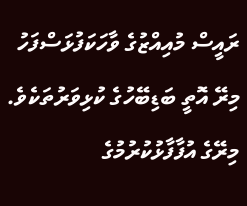ރައީސް މުއިއްޒުގެ ވާހަކަފުޅަސްފަހު މިރޭ އޮތީ ބަޑިބޭހުގެ ކުޅިވަރުތަކެވެ. މިރޭގެ އުފާފާޅުކުރުމުގެ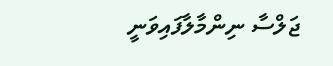ޖަލްސާ ނިންމާލާފައިވަނީ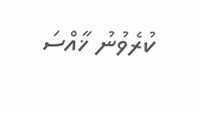ކުރެވުނު ޚާއްސަ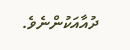ދުއާއަކުންނެވެ.